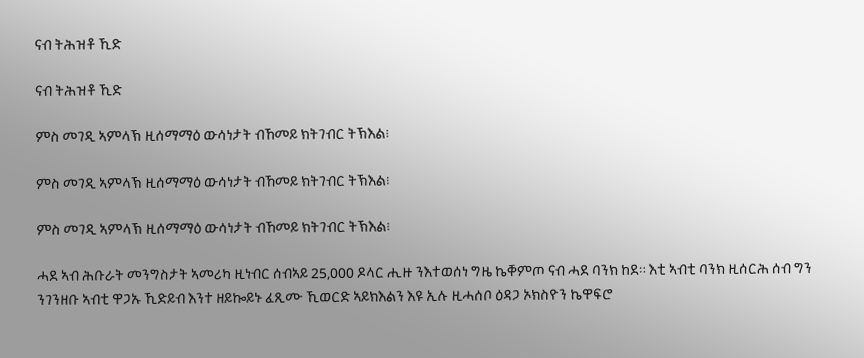ናብ ትሕዝቶ ኺድ

ናብ ትሕዝቶ ኺድ

ምስ መገዲ ኣምላኽ ዚሰማማዕ ውሳነታት ብኸመይ ክትገብር ትኽእል፧

ምስ መገዲ ኣምላኽ ዚሰማማዕ ውሳነታት ብኸመይ ክትገብር ትኽእል፧

ምስ መገዲ ኣምላኽ ዚሰማማዕ ውሳነታት ብኸመይ ክትገብር ትኽእል፧

ሓደ ኣብ ሕቡራት መንግስታት ኣመሪካ ዚነብር ሰብኣይ 25,000 ዶላር ሒዙ ንእተወሰነ ግዜ ኬቐምጦ ናብ ሓደ ባንክ ከደ። እቲ ኣብቲ ባንክ ዚሰርሕ ሰብ ግን ንገንዘቡ ኣብቲ ዋጋኡ ኺድይብ እንተ ዘይኰይኑ ፈጺሙ ኺወርድ ኣይክእልን እዩ ኢሉ ዚሓሰቦ ዕዳጋ ኦክስዮን ኬዋፍሮ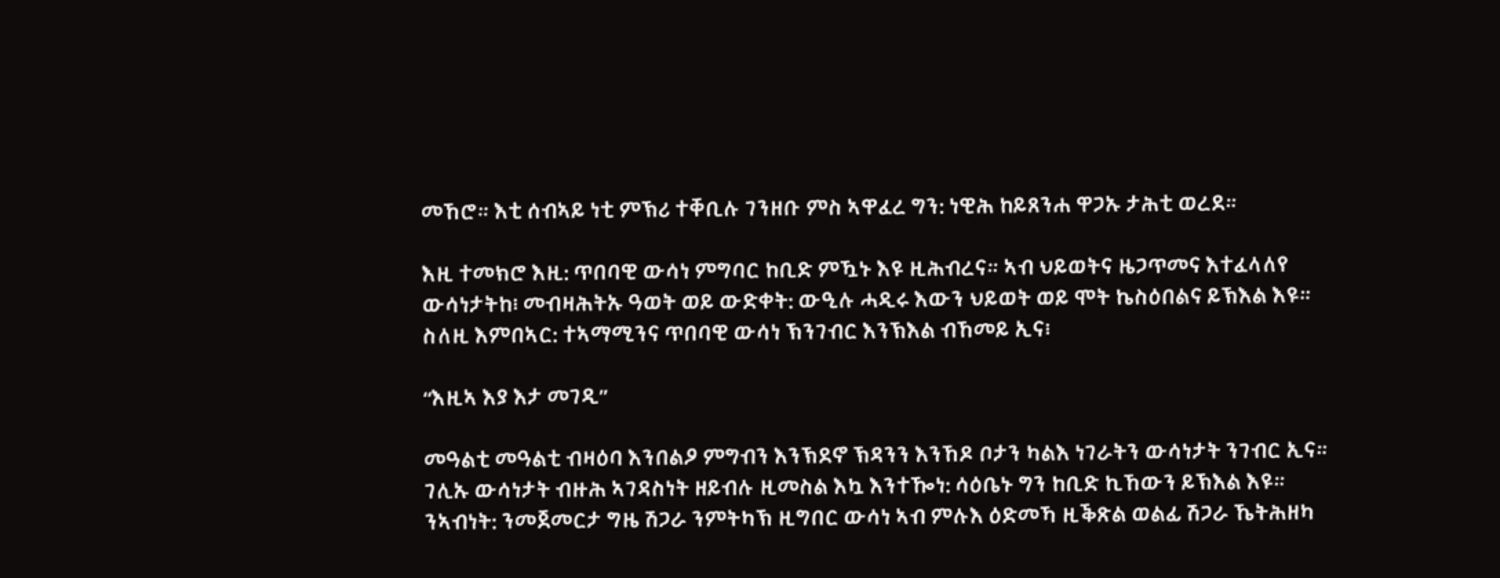መኸሮ። እቲ ሰብኣይ ነቲ ምኽሪ ተቐቢሉ ገንዘቡ ምስ ኣዋፈረ ግን: ነዊሕ ከይጸንሐ ዋጋኡ ታሕቲ ወረደ።

እዚ ተመክሮ እዚ: ጥበባዊ ውሳነ ምግባር ከቢድ ምዃኑ እዩ ዚሕብረና። ኣብ ህይወትና ዜጋጥመና እተፈላለየ ውሳነታትከ፧ መብዛሕትኡ ዓወት ወይ ውድቀት: ውዒሉ ሓዲሩ እውን ህይወት ወይ ሞት ኬስዕበልና ይኽእል እዩ። ስለዚ እምበኣር: ተኣማሚንና ጥበባዊ ውሳነ ኽንገብር እንኽእል ብኸመይ ኢና፧

“እዚኣ እያ እታ መገዲ”

መዓልቲ መዓልቲ ብዛዕባ እንበልዖ ምግብን እንኽደኖ ኽዳንን እንኸዶ ቦታን ካልእ ነገራትን ውሳነታት ንገብር ኢና። ገሊኡ ውሳነታት ብዙሕ ኣገዳስነት ዘይብሉ ዚመስል እኳ እንተዀነ: ሳዕቤኑ ግን ከቢድ ኪኸውን ይኽእል እዩ። ንኣብነት: ንመጀመርታ ግዜ ሽጋራ ንምትካኽ ዚግበር ውሳነ ኣብ ምሉእ ዕድመኻ ዚቕጽል ወልፊ ሽጋራ ኼትሕዘካ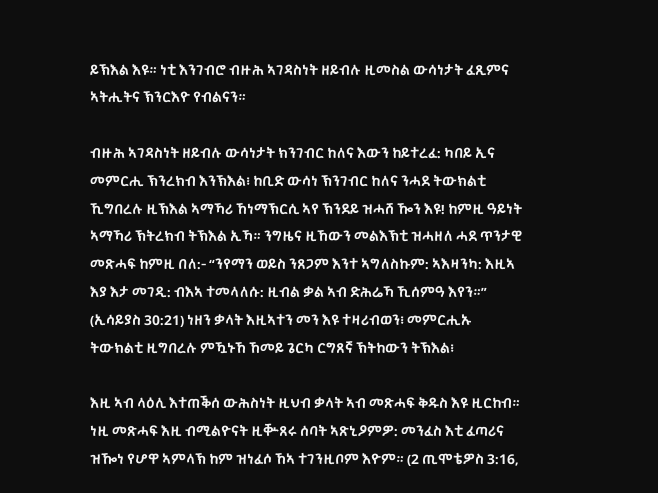ይኽእል እዩ። ነቲ እንገብሮ ብዙሕ ኣገዳስነት ዘይብሉ ዚመስል ውሳነታት ፈጺምና ኣትሒትና ኽንርእዮ የብልናን።

ብዙሕ ኣገዳስነት ዘይብሉ ውሳነታት ክንገብር ከለና እውን ከይተረፈ: ካበይ ኢና መምርሒ ኽንረክብ እንኽእል፧ ከቢድ ውሳነ ኽንገብር ከለና ንሓደ ትውክልቲ ኺግበረሉ ዚኽእል ኣማኻሪ ኸነማኽርሲ ኣየ ኽንደይ ዝሓሸ ዀን እዩ! ከምዚ ዓይነት ኣማኻሪ ኽትረክብ ትኽእል ኢኻ። ንግዜና ዚኸውን መልእኽቲ ዝሓዘለ ሓደ ጥንታዊ መጽሓፍ ከምዚ በለ:- “ንየማን ወይስ ንጸጋም እንተ ኣግለስኩም: ኣእዛንካ: እዚኣ እያ እታ መገዲ: ብእኣ ተመላለሱ: ዚብል ቃል ኣብ ድሕሬኻ ኺሰምዓ እየን።” (ኢሳይያስ 30:21) ነዘን ቃላት እዚኣተን መን እዩ ተዛሪብወን፧ መምርሒኡ ትውክልቲ ዚግበረሉ ምዃኑኸ ኸመይ ጌርካ ርግጸኛ ኽትከውን ትኽእል፧

እዚ ኣብ ላዕሊ እተጠቕሰ ውሕስነት ዚህብ ቃላት ኣብ መጽሓፍ ቅዱስ እዩ ዚርከብ። ነዚ መጽሓፍ እዚ ብሚልዮናት ዚቝጸሩ ሰባት ኣጽኒዖምዎ: መንፈስ እቲ ፈጣሪና ዝዀነ የሆዋ ኣምላኽ ከም ዝነፈሶ ኸኣ ተገንዚቦም እዮም። (2 ጢሞቴዎስ 3:16,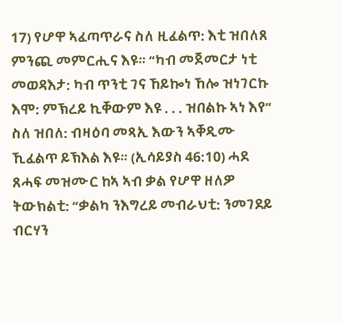17) የሆዋ ኣፈጣጥራና ስለ ዚፈልጥ: እቲ ዝበለጸ ምንጪ መምርሒና እዩ። “ካብ መጀመርታ ነቲ መወዳእታ: ካብ ጥንቲ ገና ኸይኰነ ኸሎ ዝነገርኩ እሞ: ምኽረይ ኪቐውም እዩ . . . ዝበልኩ ኣነ እየ” ስለ ዝበለ: ብዛዕባ መጻኢ እውን ኣቐዲሙ ኺፈልጥ ይኽእል እዩ። (ኢሳይያስ 46:10) ሓደ ጸሓፍ መዝሙር ከኣ ኣብ ቃል የሆዋ ዘለዎ ትውክልቲ: “ቃልካ ንእግረይ መብራህቲ: ንመገደይ ብርሃን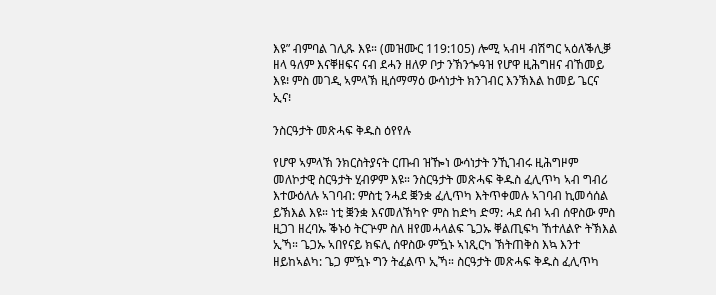እዩ” ብምባል ገሊጹ እዩ። (መዝሙር 119:105) ሎሚ ኣብዛ ብሽግር ኣዕለቕሊቓ ዘላ ዓለም እናቐዘፍና ናብ ደሓን ዘለዎ ቦታ ንኽንጐዓዝ የሆዋ ዚሕግዘና ብኸመይ እዩ፧ ምስ መገዲ ኣምላኽ ዚሰማማዕ ውሳነታት ክንገብር እንኽእል ከመይ ጌርና ኢና፧

ንስርዓታት መጽሓፍ ቅዱስ ዕየየሉ

የሆዋ ኣምላኽ ንክርስትያናት ርጡብ ዝዀነ ውሳነታት ንኺገብሩ ዚሕግዞም መለኮታዊ ስርዓታት ሂብዎም እዩ። ንስርዓታት መጽሓፍ ቅዱስ ፈሊጥካ ኣብ ግብሪ እተውዕለሉ ኣገባብ: ምስቲ ንሓደ ቛንቋ ፈሊጥካ እትጥቀመሉ ኣገባብ ኪመሳሰል ይኽእል እዩ። ነቲ ቛንቋ እናመለኽካዮ ምስ ከድካ ድማ: ሓደ ሰብ ኣብ ሰዋስው ምስ ዚጋገ ዘረባኡ ቕኑዕ ትርጕም ስለ ዘየመሓላልፍ ጌጋኡ ቐልጢፍካ ኸተለልዮ ትኽእል ኢኻ። ጌጋኡ ኣበየናይ ክፍሊ ሰዋስው ምዃኑ ኣነጺርካ ኽትጠቅስ እኳ እንተ ዘይከኣልካ: ጌጋ ምዃኑ ግን ትፈልጥ ኢኻ። ስርዓታት መጽሓፍ ቅዱስ ፈሊጥካ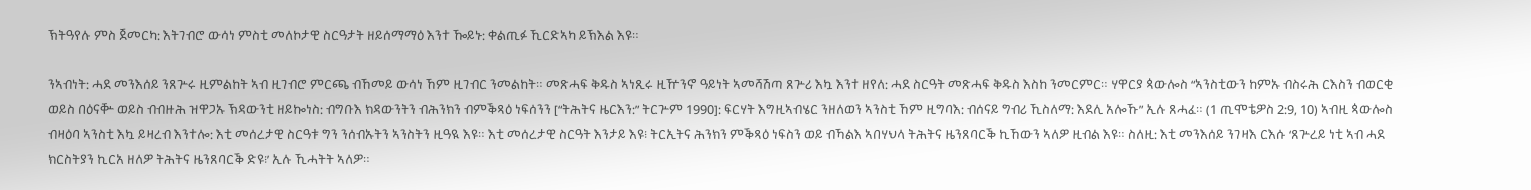ኽትዓየሉ ምስ ጀመርካ: እትገብሮ ውሳነ ምስቲ መለኮታዊ ስርዓታት ዘይሰማማዕ እንተ ዀይኑ: ቀልጢፉ ኺርድኣካ ይኽእል እዩ።

ንኣብነት: ሓደ መንእሰይ ንጸጕሩ ዚምልከት ኣብ ዚገብሮ ምርጫ ብኸመይ ውሳነ ኸም ዚገብር ንመልከት። መጽሓፍ ቅዱስ ኣነጺሩ ዚዅንኖ ዓይነት ኣመሻሽጣ ጸጕሪ እኳ እንተ ዘየለ: ሓደ ስርዓት መጽሓፍ ቅዱስ እስከ ንመርምር። ሃዋርያ ጳውሎስ “ኣንስቲውን ከምኡ ብስሩሕ ርእስን ብወርቂ ወይስ በዕናቝ ወይስ ብብዙሕ ዝዋጋኡ ኽዳውንቲ ዘይኰነስ: ብግቡእ ክዳውንትን ብሕንክን ብምቕጻዕ ነፍሰንን [“ትሕትና ዜርእን:” ትርጕም 1990]: ፍርሃት እግዚኣብሄር ንዘለወን ኣንስቲ ኸም ዚግባእ: ብሰናይ ግብሪ ኺስለማ: እደሊ አሎኹ” ኢሉ ጸሓፈ። (1 ጢሞቴዎስ 2:9, 10) ኣብዚ ጳውሎስ ብዛዕባ ኣንስቲ እኳ ይዛረብ እንተሎ: እቲ መሰረታዊ ስርዓቱ ግን ንሰብኡትን ኣንስትን ዚዓዪ እዩ። እቲ መሰረታዊ ስርዓት እንታይ እዩ፧ ትርኢትና ሕንክን ምቕጻዕ ነፍስን ወይ ብኻልእ ኣበሃህላ ትሕትና ዜንጸባርቕ ኪኸውን ኣለዎ ዚብል እዩ። ስለዚ: እቲ መንእሰይ ንገዛእ ርእሱ ‘ጸጕረይ ነቲ ኣብ ሓደ ክርስትያን ኪርአ ዘለዎ ትሕትና ዜንጸባርቕ ድዩ፧’ ኢሉ ኺሓትት ኣለዎ።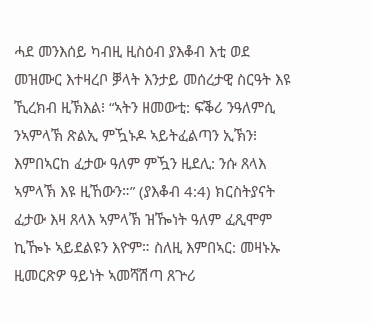ሓደ መንእሰይ ካብዚ ዚስዕብ ያእቆብ እቲ ወደ መዝሙር እተዛረቦ ቓላት እንታይ መሰረታዊ ስርዓት እዩ ኺረክብ ዚኽእል፧ “ኣትን ዘመውቲ: ፍቕሪ ንዓለምሲ ንኣምላኽ ጽልኢ ምዃኑዶ ኣይትፈልጣን ኢኽን፧ እምበኣርከ ፈታው ዓለም ምዃን ዚደሊ: ንሱ ጸላእ ኣምላኽ እዩ ዚኸውን።” (ያእቆብ 4:4) ክርስትያናት ፈታው እዛ ጸላእ ኣምላኽ ዝዀነት ዓለም ፈጺሞም ኪዀኑ ኣይደልዩን እዮም። ስለዚ እምበኣር: መዛኑኡ ዚመርጽዎ ዓይነት ኣመሻሽጣ ጸጕሪ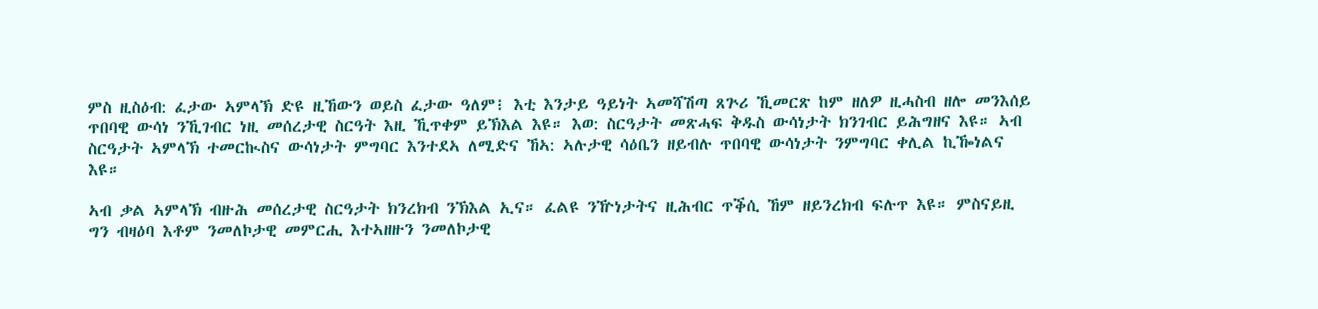ምስ ዚስዕብ: ፈታው ኣምላኽ ድዩ ዚኸውን ወይስ ፈታው ዓለም፧ እቲ እንታይ ዓይነት ኣመሻሽጣ ጸጕሪ ኺመርጽ ከም ዘለዎ ዚሓስብ ዘሎ መንእሰይ ጥበባዊ ውሳነ ንኺገብር ነዚ መሰረታዊ ስርዓት እዚ ኺጥቀም ይኽእል እዩ። እወ: ስርዓታት መጽሓፍ ቅዱስ ውሳነታት ክንገብር ይሕግዘና እዩ። ኣብ ስርዓታት ኣምላኽ ተመርኲስና ውሳነታት ምግባር እንተደኣ ለሚድና ኸኣ: ኣሉታዊ ሳዕቤን ዘይብሉ ጥበባዊ ውሳነታት ንምግባር ቀሊል ኪዀነልና እዩ።

ኣብ ቃል ኣምላኽ ብዙሕ መሰረታዊ ስርዓታት ክንረክብ ንኽእል ኢና። ፈልዩ ንዅነታትና ዚሕብር ጥቕሲ ኸም ዘይንረክብ ፍሉጥ እዩ። ምስናይዚ ግን ብዛዕባ እቶም ንመለኮታዊ መምርሒ እተኣዘዙን ንመለኮታዊ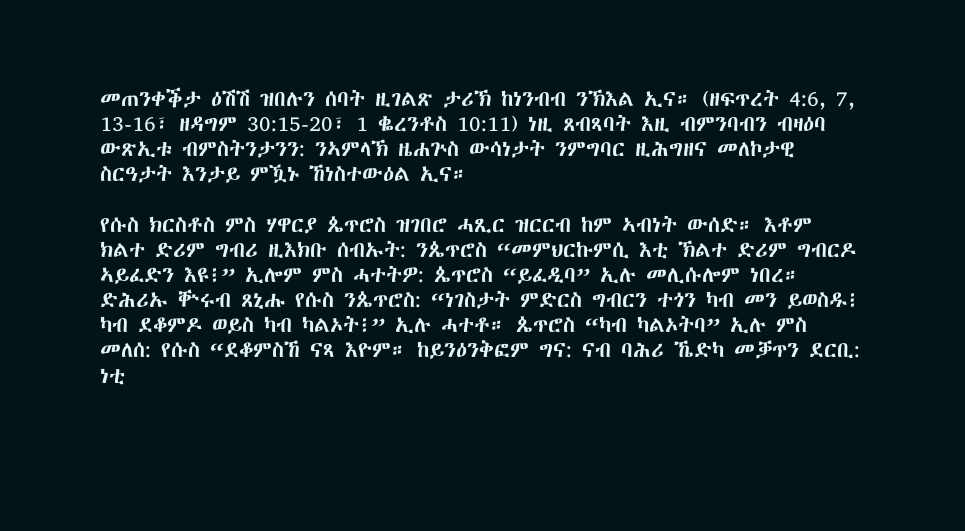መጠንቀቕታ ዕሽሽ ዝበሉን ሰባት ዚገልጽ ታሪኽ ከነንብብ ንኽእል ኢና። (ዘፍጥረት 4:6, 7, 13-16፣ ዘዳግም 30:15-20፣ 1 ቈረንቶስ 10:11) ነዚ ጸብጻባት እዚ ብምንባብን ብዛዕባ ውጽኢቱ ብምስትንታንን: ንኣምላኽ ዜሐጕስ ውሳነታት ንምግባር ዚሕግዘና መለኮታዊ ስርዓታት እንታይ ምዃኑ ኸነስተውዕል ኢና።

የሱስ ክርስቶስ ምስ ሃዋርያ ጴጥሮስ ዝገበሮ ሓጺር ዝርርብ ከም ኣብነት ውሰድ። እቶም ክልተ ድሪም ግብሪ ዚእክቡ ሰብኡት: ንጴጥሮስ “መምህርኩምሲ እቲ ኽልተ ድሪም ግብርዶ ኣይፈድን እዩ፧” ኢሎም ምስ ሓተትዎ: ጴጥሮስ “ይፈዲባ” ኢሉ መሊሱሎም ነበረ። ድሕሪኡ ቝሩብ ጸኒሑ የሱስ ንጴጥሮስ: “ነገስታት ምድርስ ግብርን ተጎን ካብ መን ይወስዱ፧ ካብ ደቆምዶ ወይስ ካብ ካልኦት፧” ኢሉ ሓተቶ። ጴጥሮስ “ካብ ካልኦትባ” ኢሉ ምስ መለሰ: የሱስ “ደቆምስኸ ናጻ እዮም። ከይንዕንቅፎም ግና: ናብ ባሕሪ ኼድካ መቓጥን ደርቢ: ነቲ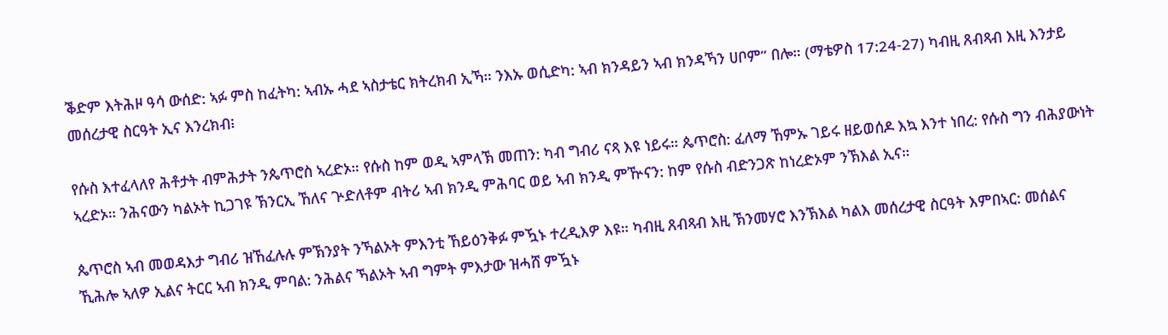ቕድም እትሕዞ ዓሳ ውሰድ: ኣፉ ምስ ከፈትካ: ኣብኡ ሓደ ኣስታቴር ክትረክብ ኢኻ። ንእኡ ወሲድካ: ኣብ ክንዳይን ኣብ ክንዳኻን ሀቦም” በሎ። (ማቴዎስ 17:24-27) ካብዚ ጸብጻብ እዚ እንታይ መሰረታዊ ስርዓት ኢና እንረክብ፧

የሱስ እተፈላለየ ሕቶታት ብምሕታት ንጴጥሮስ ኣረድኦ። የሱስ ከም ወዲ ኣምላኽ መጠን: ካብ ግብሪ ናጻ እዩ ነይሩ። ጴጥሮስ: ፈለማ ኸምኡ ገይሩ ዘይወሰዶ እኳ እንተ ነበረ: የሱስ ግን ብሕያውነት ኣረድኦ። ንሕናውን ካልኦት ኪጋገዩ ኽንርኢ ኸለና ጕድለቶም ብትሪ ኣብ ክንዲ ምሕባር ወይ ኣብ ክንዲ ምዅናን: ከም የሱስ ብድንጋጽ ከነረድኦም ንኽእል ኢና።

ጴጥሮስ ኣብ መወዳእታ ግብሪ ዝኸፈሉሉ ምኽንያት ንኻልኦት ምእንቲ ኸይዕንቅፉ ምዃኑ ተረዲእዎ እዩ። ካብዚ ጸብጻብ እዚ ኽንመሃሮ እንኽእል ካልእ መሰረታዊ ስርዓት እምበኣር: መሰልና ኺሕሎ ኣለዎ ኢልና ትርር ኣብ ክንዲ ምባል: ንሕልና ኻልኦት ኣብ ግምት ምእታው ዝሓሸ ምዃኑ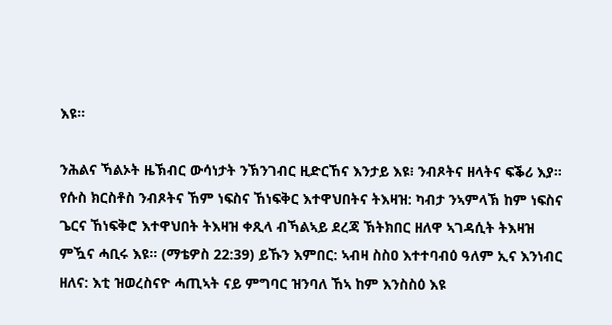እዩ።

ንሕልና ኻልኦት ዜኽብር ውሳነታት ንኽንገብር ዚድርኸና እንታይ እዩ፧ ንብጾትና ዘላትና ፍቕሪ እያ። የሱስ ክርስቶስ ንብጾትና ኸም ነፍስና ኸነፍቅር እተዋህበትና ትእዛዝ: ካብታ ንኣምላኽ ከም ነፍስና ጌርና ኸነፍቅሮ እተዋህበት ትእዛዝ ቀጺላ ብኻልኣይ ደረጃ ኽትክበር ዘለዋ ኣገዳሲት ትእዛዝ ምዃና ሓቢሩ እዩ። (ማቴዎስ 22:39) ይኹን እምበር: ኣብዛ ስስዐ እተተባብዕ ዓለም ኢና እንነብር ዘለና: እቲ ዝወረስናዮ ሓጢኣት ናይ ምግባር ዝንባለ ኸኣ ከም እንስስዕ እዩ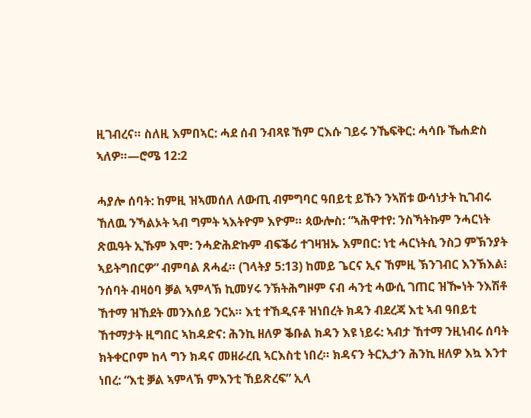ዚገብረና። ስለዚ እምበኣር: ሓደ ሰብ ንብጻዩ ኸም ርእሱ ገይሩ ንኼፍቅር: ሓሳቡ ኼሐድስ ኣለዎ።—ሮሜ 12:2

ሓያሎ ሰባት: ከምዚ ዝኣመሰለ ለውጢ ብምግባር ዓበይቲ ይኹን ንኣሽቱ ውሳነታት ኪገብሩ ኸለዉ ንኻልኦት ኣብ ግምት ኣእትዮም እዮም። ጳውሎስ: “ኣሕዋተየ: ንስኻትኩም ንሓርነት ጽዉዓት ኢኹም እሞ: ንሓድሕድኩም ብፍቕሪ ተገዛዝኡ እምበር: ነቲ ሓርነትሲ ንስጋ ምኽንያት ኣይትግበርዎ” ብምባል ጸሓፈ። (ገላትያ 5:13) ከመይ ጌርና ኢና ኸምዚ ኽንገብር እንኽእል፧ ንሰባት ብዛዕባ ቓል ኣምላኽ ኪመሃሩ ንኽትሕግዞም ናብ ሓንቲ ሓውሲ ገጠር ዝዀነት ንእሽቶ ኸተማ ዝኸደት መንእሰይ ንርአ። እቲ ተኸዲናቶ ዝነበረት ክዳን ብደረጃ እቲ ኣብ ዓበይቲ ኸተማታት ዚግበር ኣከዳድና: ሕንኪ ዘለዎ ቕቡል ክዳን እዩ ነይሩ: ኣብታ ኸተማ ንዚነብሩ ሰባት ክትቀርቦም ከላ ግን ክዳና መዘራረቢ ኣርእስቲ ነበረ። ክዳናን ትርኢታን ሕንኪ ዘለዎ እኳ እንተ ነበረ: “እቲ ቓል ኣምላኽ ምእንቲ ኸይጽረፍ” ኢላ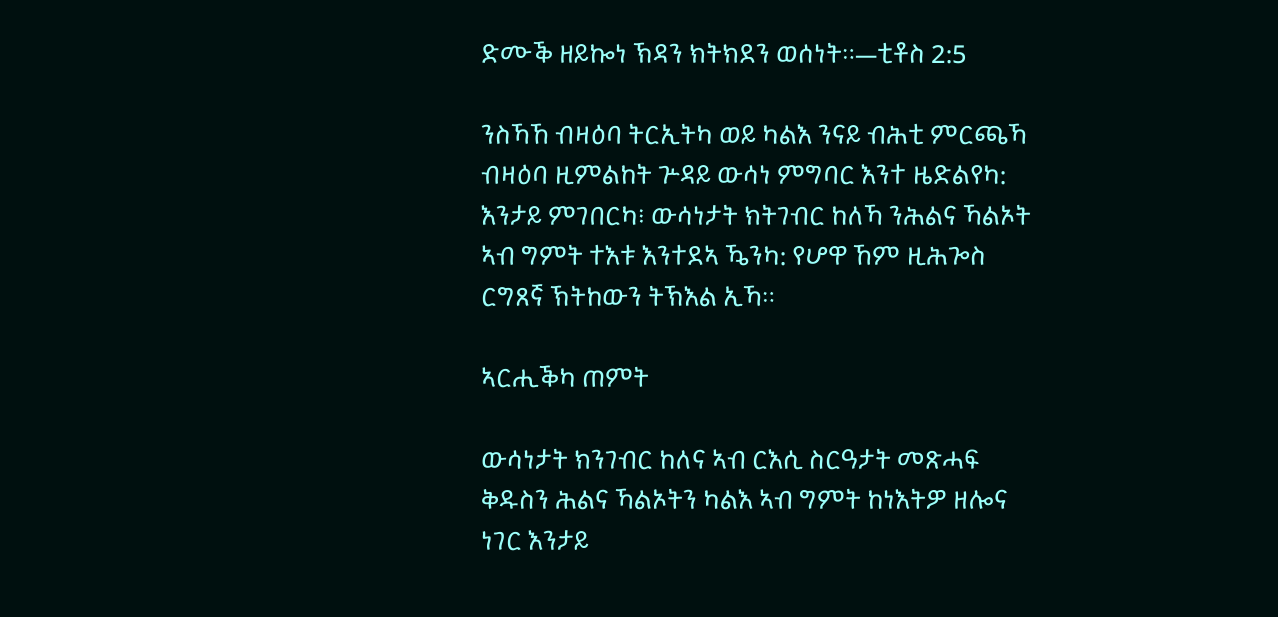ድሙቕ ዘይኰነ ኽዳን ክትክደን ወሰነት።—ቲቶስ 2:5

ንስኻኸ ብዛዕባ ትርኢትካ ወይ ካልእ ንናይ ብሕቲ ምርጫኻ ብዛዕባ ዚምልከት ጕዳይ ውሳነ ምግባር እንተ ዜድልየካ: እንታይ ምገበርካ፧ ውሳነታት ክትገብር ከለኻ ንሕልና ኻልኦት ኣብ ግምት ተእቱ እንተደኣ ዄንካ: የሆዋ ኸም ዚሕጐስ ርግጸኛ ኽትከውን ትኽእል ኢኻ።

ኣርሒቕካ ጠምት

ውሳነታት ክንገብር ከለና ኣብ ርእሲ ስርዓታት መጽሓፍ ቅዱስን ሕልና ኻልኦትን ካልእ ኣብ ግምት ከነእትዎ ዘሎና ነገር እንታይ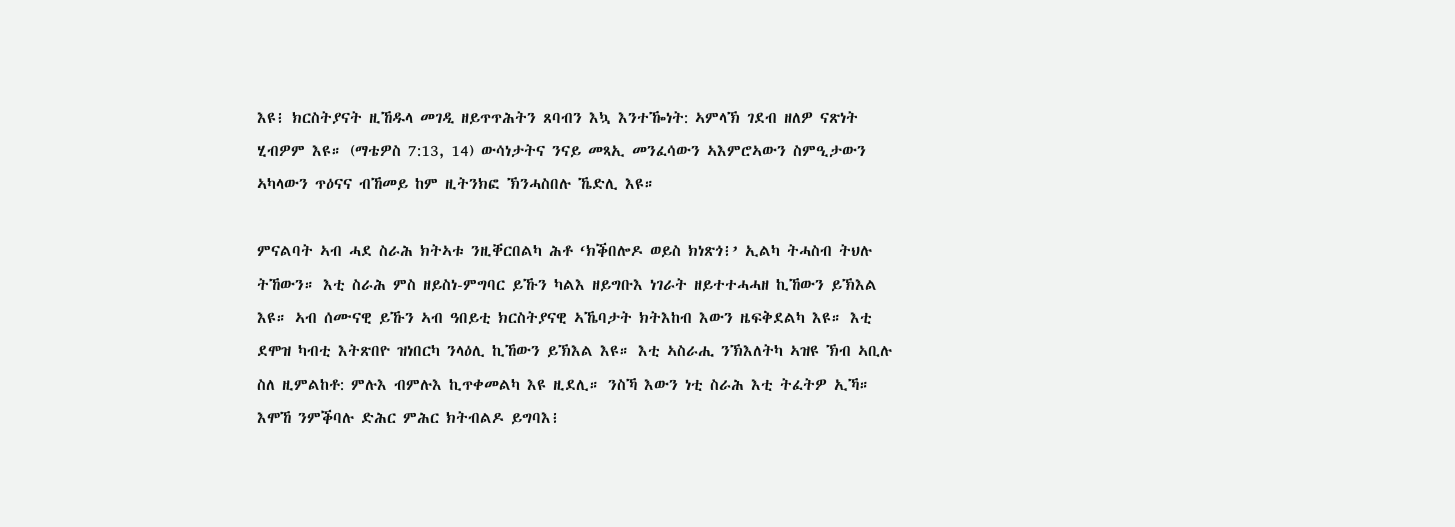እዩ፧ ክርስትያናት ዚኸዱላ መገዲ ዘይጥጥሕትን ጸባብን እኳ እንተዀነት: ኣምላኽ ገደብ ዘለዎ ናጽነት ሂብዎም እዩ። (ማቴዎስ 7:13, 14) ውሳነታትና ንናይ መጻኢ መንፈሳውን ኣእምሮኣውን ስምዒታውን ኣካላውን ጥዕናና ብኸመይ ከም ዚትንክፎ ኽንሓስበሉ ኼድሊ እዩ።

ምናልባት ኣብ ሓደ ስራሕ ክትኣቱ ንዚቐርበልካ ሕቶ ‘ክቕበሎዶ ወይስ ክነጽጎ፧’ ኢልካ ትሓስብ ትህሉ ትኸውን። እቲ ስራሕ ምስ ዘይስነ-ምግባር ይኹን ካልእ ዘይግቡእ ነገራት ዘይተተሓሓዘ ኪኸውን ይኽእል እዩ። ኣብ ሰሙናዊ ይኹን ኣብ ዓበይቲ ክርስትያናዊ ኣኼባታት ክትእከብ እውን ዜፍቅደልካ እዩ። እቲ ደሞዝ ካብቲ እትጽበዮ ዝነበርካ ንላዕሊ ኪኸውን ይኽእል እዩ። እቲ ኣስራሒ ንኽእለትካ ኣዝዩ ኽብ ኣቢሉ ስለ ዚምልከቶ: ምሉእ ብምሉእ ኪጥቀመልካ እዩ ዚደሊ። ንስኻ እውን ነቲ ስራሕ እቲ ትፈትዎ ኢኻ። እሞኸ ንምቕባሉ ድሕር ምሕር ክትብልዶ ይግባእ፧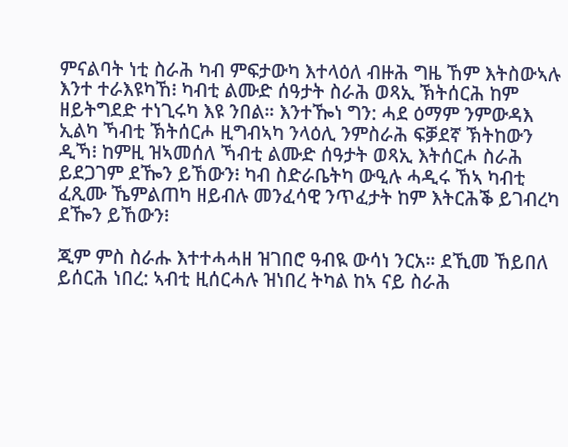ምናልባት ነቲ ስራሕ ካብ ምፍታውካ እተላዕለ ብዙሕ ግዜ ኸም እትስውኣሉ እንተ ተራእዩካኸ፧ ካብቲ ልሙድ ሰዓታት ስራሕ ወጻኢ ኽትሰርሕ ከም ዘይትግደድ ተነጊሩካ እዩ ንበል። እንተዀነ ግን: ሓደ ዕማም ንምውዳእ ኢልካ ኻብቲ ኽትሰርሖ ዚግብኣካ ንላዕሊ ንምስራሕ ፍቓደኛ ኽትከውን ዲኻ፧ ከምዚ ዝኣመሰለ ኻብቲ ልሙድ ሰዓታት ወጻኢ እትሰርሖ ስራሕ ይደጋገም ደዀን ይኸውን፧ ካብ ስድራቤትካ ውዒሉ ሓዲሩ ኸኣ ካብቲ ፈጺሙ ኼምልጠካ ዘይብሉ መንፈሳዊ ንጥፈታት ከም እትርሕቕ ይገብረካ ደዀን ይኸውን፧

ጂም ምስ ስራሑ እተተሓሓዘ ዝገበሮ ዓብዪ ውሳነ ንርአ። ደኺመ ኸይበለ ይሰርሕ ነበረ: ኣብቲ ዚሰርሓሉ ዝነበረ ትካል ከኣ ናይ ስራሕ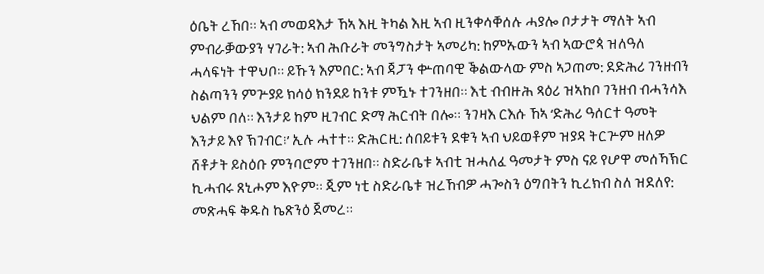ዕቤት ረኸበ። ኣብ መወዳእታ ኸኣ እዚ ትካል እዚ ኣብ ዚንቀሳቐሰሉ ሓያሎ ቦታታት ማለት ኣብ ምብራቓውያን ሃገራት: ኣብ ሕቡራት መንግስታት ኣመሪካ: ከምኡውን ኣብ ኣውሮጳ ዝለዓለ ሓላፍነት ተዋህቦ። ይኹን እምበር: ኣብ ጃፓን ቍጠባዊ ቕልውላው ምስ ኣጋጠመ: ደድሕሪ ገንዘብን ስልጣንን ምጕያይ ክሳዕ ክንደይ ከንቱ ምዃኑ ተገንዘበ። እቲ ብብዙሕ ጻዕሪ ዝኣከቦ ገንዘብ ብሓንሳእ ህልም በለ። እንታይ ከም ዚገብር ድማ ሕርብት በሎ። ንገዛእ ርእሱ ኸኣ ‘ድሕሪ ዓሰርተ ዓመት እንታይ እየ ኽገብር፧’ ኢሉ ሓተተ። ድሕርዚ: ሰበይቱን ደቁን ኣብ ህይወቶም ዝያዳ ትርጕም ዘለዎ ሸቶታት ይስዕቡ ምንባሮም ተገንዘበ። ስድራቤቱ ኣብቲ ዝሓለፈ ዓመታት ምስ ናይ የሆዋ መሰኻኽር ኪሓብሩ ጸኒሖም እዮም። ጂም ነቲ ስድራቤቱ ዝረኸብዎ ሓጐስን ዕግበትን ኪረክብ ስለ ዝደለየ: መጽሓፍ ቅዱስ ኬጽንዕ ጀመረ።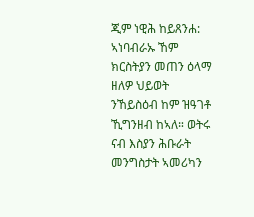ጂም ነዊሕ ከይጸንሐ: ኣነባብራኡ ኸም ክርስትያን መጠን ዕላማ ዘለዎ ህይወት ንኸይስዕብ ከም ዝዓገቶ ኺግንዘብ ከኣለ። ወትሩ ናብ እስያን ሕቡራት መንግስታት ኣመሪካን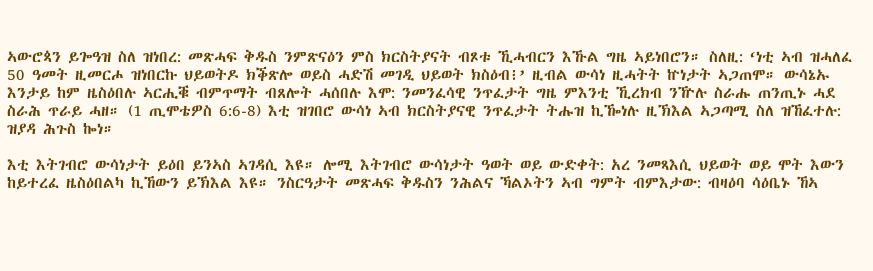ኣውሮጳን ይጐዓዝ ስለ ዝነበረ: መጽሓፍ ቅዱስ ንምጽናዕን ምስ ክርስትያናት ብጾቱ ኺሓብርን እኹል ግዜ ኣይነበሮን። ስለዚ: ‘ነቲ ኣብ ዝሓለፈ 50 ዓመት ዚመርሖ ዝነበርኩ ህይወትዶ ክቕጽሎ ወይስ ሓድሽ መገዲ ህይወት ክስዕብ፧’ ዚብል ውሳነ ዚሓትት ኵነታት ኣጋጠሞ። ውሳኔኡ እንታይ ከም ዜስዕበሉ ኣርሒቑ ብምጥማት ብጸሎት ሓሰበሉ እሞ: ንመንፈሳዊ ንጥፈታት ግዜ ምእንቲ ኺረክብ ንዅሉ ስራሑ ጠንጢኑ ሓደ ስራሕ ጥራይ ሓዘ። (1 ጢሞቴዎስ 6:6-8) እቲ ዝገበሮ ውሳነ ኣብ ክርስትያናዊ ንጥፈታት ትሑዝ ኪዀነሉ ዚኽእል ኣጋጣሚ ስለ ዝኸፈተሉ: ዝያዳ ሕጉስ ኰነ።

እቲ እትገብሮ ውሳነታት ይዕበ ይንኣስ ኣገዳሲ እዩ። ሎሚ እትገብሮ ውሳነታት ዓወት ወይ ውድቀት: አረ ንመጻእሲ ህይወት ወይ ሞት እውን ከይተረፈ ዜስዕበልካ ኪኸውን ይኽእል እዩ። ንስርዓታት መጽሓፍ ቅዱስን ንሕልና ኻልኦትን ኣብ ግምት ብምእታው: ብዛዕባ ሳዕቤኑ ኸኣ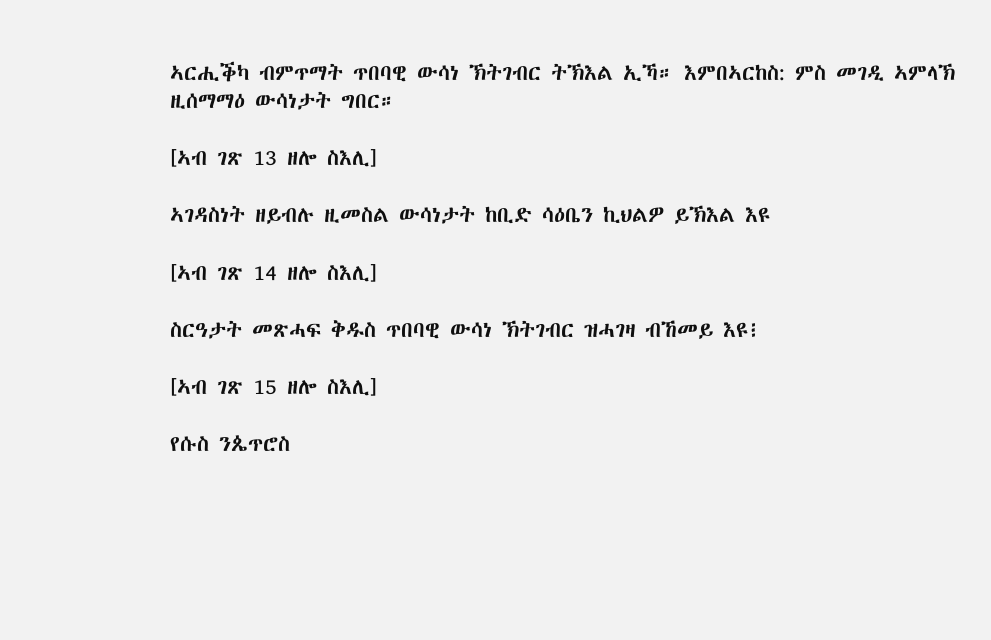ኣርሒቕካ ብምጥማት ጥበባዊ ውሳነ ኽትገብር ትኽእል ኢኻ። እምበኣርከስ: ምስ መገዲ ኣምላኽ ዚሰማማዕ ውሳነታት ግበር።

[ኣብ ገጽ 13 ዘሎ ስእሊ]

ኣገዳስነት ዘይብሉ ዚመስል ውሳነታት ከቢድ ሳዕቤን ኪህልዎ ይኽእል እዩ

[ኣብ ገጽ 14 ዘሎ ስእሊ]

ስርዓታት መጽሓፍ ቅዱስ ጥበባዊ ውሳነ ኽትገብር ዝሓገዛ ብኸመይ እዩ፧

[ኣብ ገጽ 15 ዘሎ ስእሊ]

የሱስ ንጴጥሮስ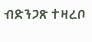ብድንጋጽ ተዛረቦ